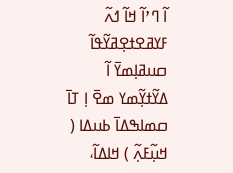ߊ߬ ߣߴߊ߬ ߞߊ߬ ߗߍ߬ ߓߌߥߐߙߐ߲ߥߌ߬ߟߊ߬ ߛߎߥߊ߲ߘߌ߫ ߊ߬ ߡߌ߬ߙߌ߲߬ߘߌ ߘߐ߫ ߊ߲ ߠߊ߫ ߛߘߊߒߡߊ߫ ߕߎߡߊ ( ߞߎ߲߬ߓߍ߲߬ ) ߞߊߡߊ߬،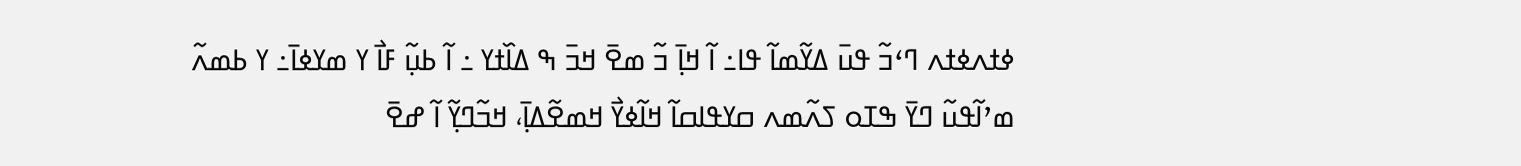ߦߙߍߦߙߍ ߣߵߏ߬ ߟߎ߫ ߡߌ߬ߘߊ߬ ߟߊ߸ ߊ߬ ߞߊ߲߫ ߏ߬ ߘߐ߫ ߞߏ߫ ߒ ߡߊ߰ߙߌ ߸ ߊ߬ ߕߎ߲߬ ߓߊ߯ ߌ ߘߌߦߊ߫߸ ߌ ߕߘߍ߬ ߘߴߊ߬ߟߎ߬ ߣߌ߫ ߒߠߋ ߖߍ߬ߘߍ ߛߌߟߊߛߊ߬ ߞߊ߬ߦߌ߯ ߞߘߐ߬ߡߊ߲߫، ߞߏ߬ߣߌ߲߬ ߊ߬ ߝߐ߫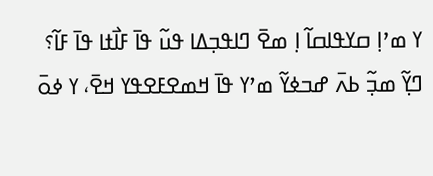ߌ ߘߴߊ߲ ߛߌߟߊߛߊ߬ ߊ߲ ߘߐ߫ ߣߊߟߏ߲ߡߊ ߟߎ߬ ߟߊ߫ ߓߊ߯ߙߊ ߟߊ߫ ߓߊ߬؟ ߣߌ߲߬ ߘߏ߲߬ ߕߍ߫ ߝߏߦߌ߬ ߘߴߌ ߟߊ߫ ߞߘߐߓߐߟߌ ߞߐ߫، ߌ ߦߋ߫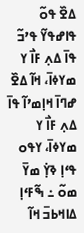ߡߐ߰ ߟߋ߬ ߟߊߝߟߌ߬ ߟߴߏ߬ ߟߊ߫ ߡߍ߲ ߓߊ߯ ߌ ߘߌߦߊ߫، ߞߊ߬ ߡߐ߰ ߝߣߊ߫ ߞߊ߲ߘߴߊ߬ ߟߊ߫ ߡߍ߲ ߓߊ߯ ߌ ߘߌߦߊ߫، ߌߟߋ ߟߵߊ߲ ߢߌ߲߭ ߘߌ߫ ߘߋ߬ ߸ ߒ߬ߓߵߊ߲ ߡߊߞߕߏ߫ ߞߊ߬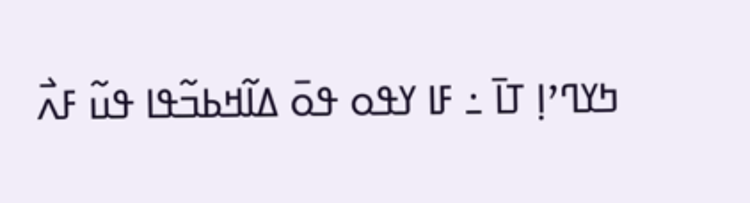ߤߌߣߴߊ߲ ߠߊ߫ ߸ ߓߊ ߌߟߋ ߟߋ߫ ߡߊ߬ߞߕߏ߬ߟߊ ߟߎ߬ ߓߍ߯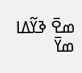ߘߐ߫ ߢߌ߬ߡߊ ߘߌ߫